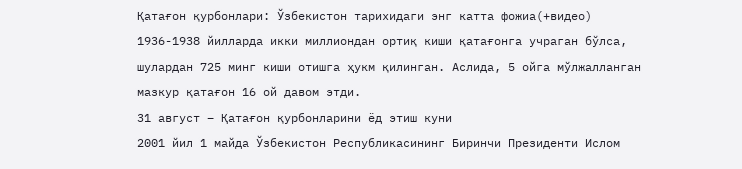Қатағон қурбонлари: Ўзбекистон тарихидаги энг катта фожиа(+видео)
1936-1938 йилларда икки миллиондан ортиқ киши қатағонга учраган бўлса, шулардан 725 минг киши отишга ҳукм қилинган. Аслида, 5 ойга мўлжалланган мазкур қатағон 16 ой давом этди.
31 август – Қатағон қурбонларини ёд этиш куни
2001 йил 1 майда Ўзбекистон Республикасининг Биринчи Президенти Ислом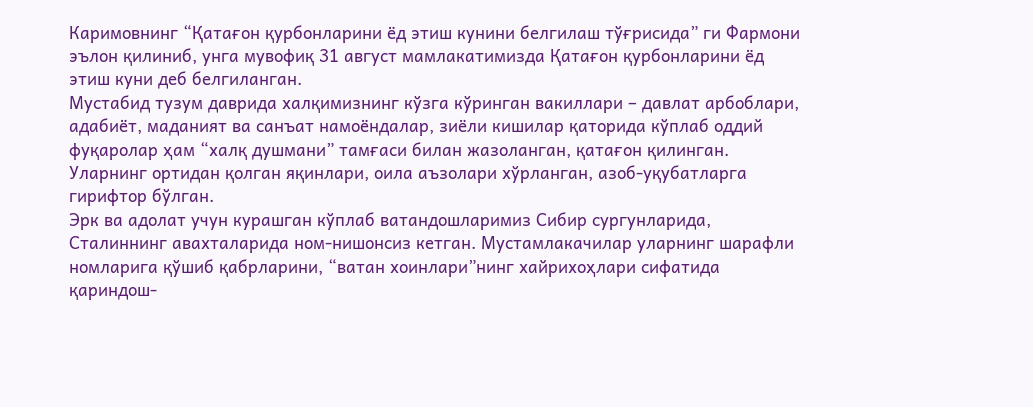Каримовнинг “Қатағон қурбонларини ёд этиш кунини белгилаш тўғрисида” ги Фармони эълон қилиниб, унга мувофиқ 31 август мамлакатимизда Қатағон қурбонларини ёд этиш куни деб белгиланган.
Мустабид тузум даврида халқимизнинг кўзга кўринган вакиллари – давлат арбоблари, адабиёт, маданият ва санъат намоёндалар, зиёли кишилар қаторида кўплаб оддий фуқаролар ҳам “халқ душмани” тамғаси билан жазоланган, қатағон қилинган. Уларнинг ортидан қолган яқинлари, оила аъзолари хўрланган, азоб-уқубатларга гирифтор бўлган.
Эрк ва адолат учун курашган кўплаб ватандошларимиз Сибир сургунларида, Сталиннинг авахталарида ном-нишонсиз кетган. Мустамлакачилар уларнинг шарафли номларига қўшиб қабрларини, “ватан хоинлари”нинг хайрихоҳлари сифатида қариндош-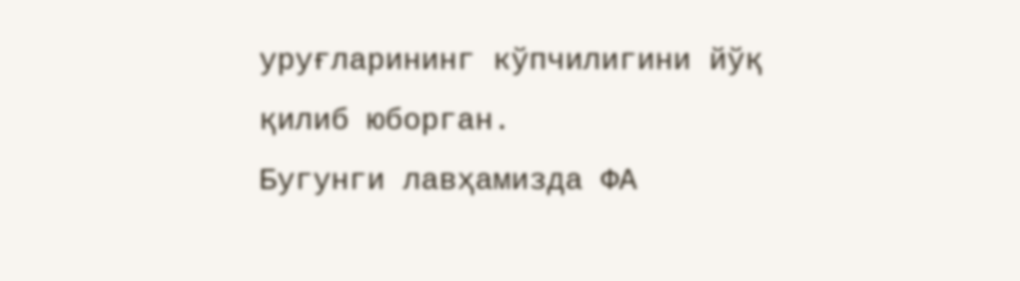уруғларининг кўпчилигини йўқ қилиб юборган.
Бугунги лавҳамизда ФА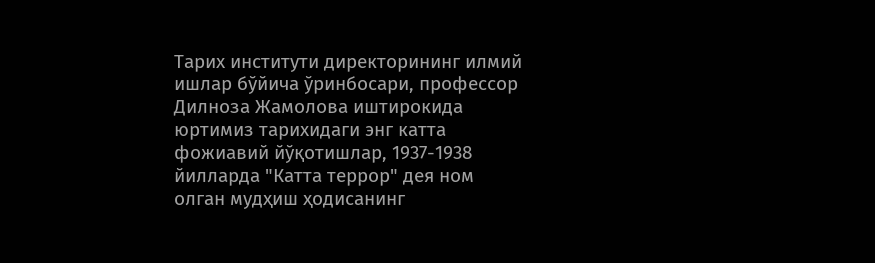Тарих институти директорининг илмий ишлар бўйича ўринбосари, профессор Дилноза Жамолова иштирокида юртимиз тарихидаги энг катта фожиавий йўқотишлар, 1937-1938 йилларда "Катта террор" дея ном олган мудҳиш ҳодисанинг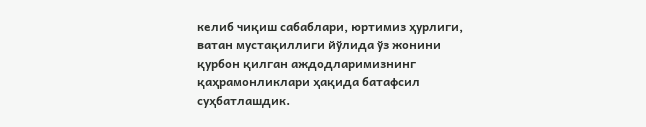келиб чиқиш сабаблари, юртимиз ҳурлиги, ватан мустақиллиги йўлида ўз жонини қурбон қилган аждодларимизнинг қаҳрамонликлари ҳақида батафсил суҳбатлашдик.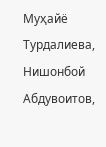Муҳайё Турдалиева, Нишонбой Абдувоитов,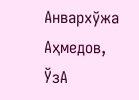Анвархўжа Аҳмедов, ЎзА